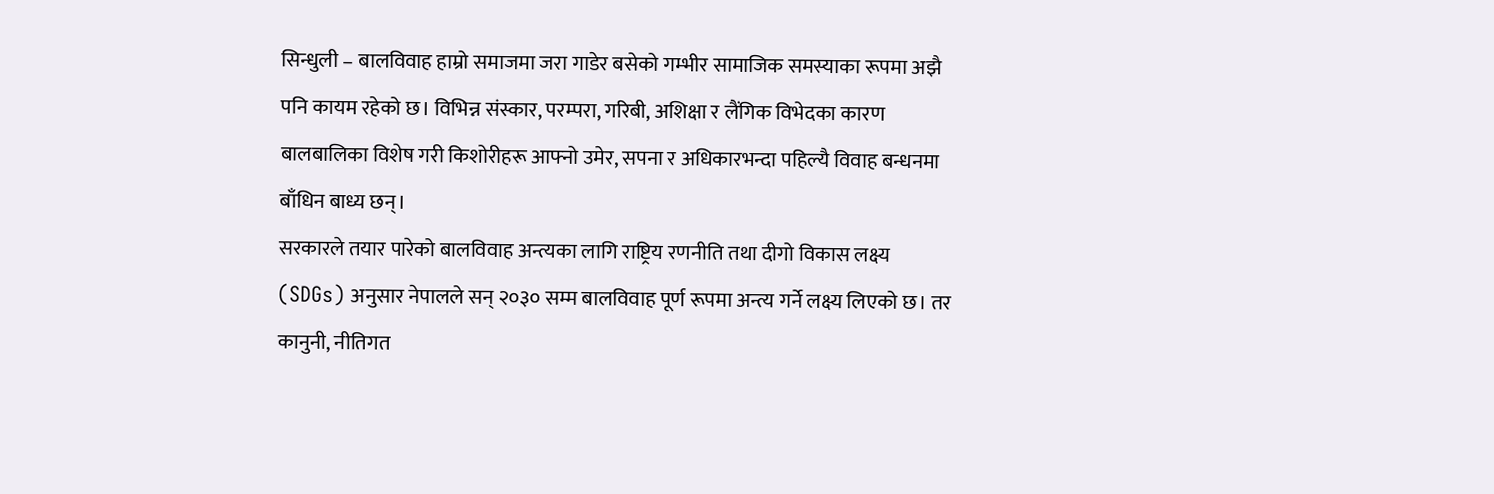सिन्धुली – बालविवाह हाम्रो समाजमा जरा गाडेर बसेको गम्भीर सामाजिक समस्याका रूपमा अझै पनि कायम रहेको छ। विभिन्न संस्कार, परम्परा, गरिबी, अशिक्षा र लैंगिक विभेदका कारण बालबालिका विशेष गरी किशोरीहरू आफ्नो उमेर, सपना र अधिकारभन्दा पहिल्यै विवाह बन्धनमा बाँधिन बाध्य छन्।
सरकारले तयार पारेको बालविवाह अन्त्यका लागि राष्ट्रिय रणनीति तथा दीगो विकास लक्ष्य (SDGs) अनुसार नेपालले सन् २०३० सम्म बालविवाह पूर्ण रूपमा अन्त्य गर्ने लक्ष्य लिएको छ। तर कानुनी, नीतिगत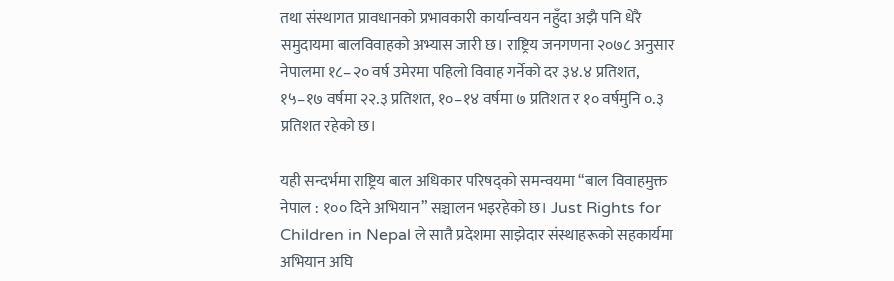तथा संस्थागत प्रावधानको प्रभावकारी कार्यान्वयन नहुँदा अझै पनि धेरै समुदायमा बालविवाहको अभ्यास जारी छ। राष्ट्रिय जनगणना २०७८ अनुसार नेपालमा १८–२० वर्ष उमेरमा पहिलो विवाह गर्नेको दर ३४.४ प्रतिशत, १५–१७ वर्षमा २२.३ प्रतिशत, १०–१४ वर्षमा ७ प्रतिशत र १० वर्षमुनि ०.३ प्रतिशत रहेको छ।

यही सन्दर्भमा राष्ट्रिय बाल अधिकार परिषद्को समन्वयमा “बाल विवाहमुक्त नेपाल : १०० दिने अभियान” सञ्चालन भइरहेको छ। Just Rights for Children in Nepal ले सातै प्रदेशमा साझेदार संस्थाहरूको सहकार्यमा अभियान अघि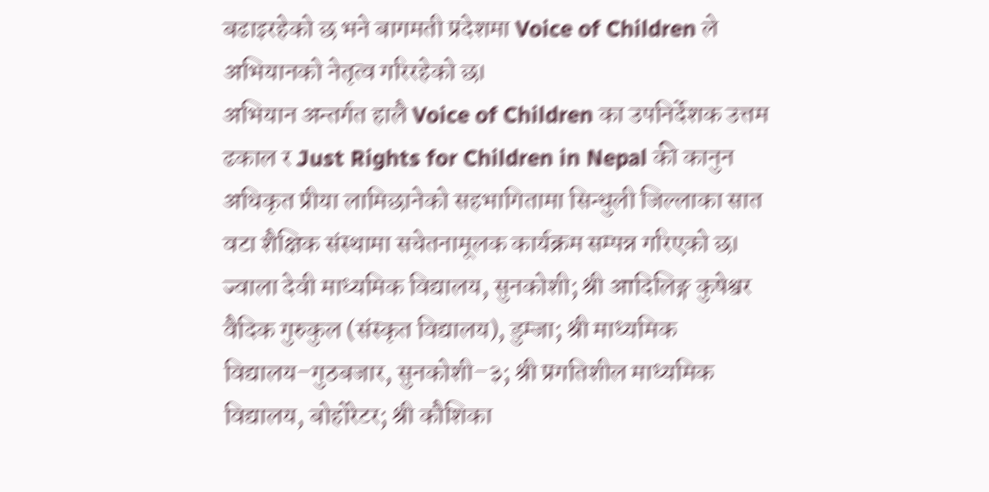बढाइरहेको छ भने बागमती प्रदेशमा Voice of Children ले अभियानको नेतृत्व गरिरहेको छ।
अभियान अन्तर्गत हालै Voice of Children का उपनिर्देशक उत्तम ढकाल र Just Rights for Children in Nepal की कानुन अधिकृत प्रीया लामिछानेको सहभागितामा सिन्धुली जिल्लाका सात वटा शैक्षिक संस्थामा सचेतनामूलक कार्यक्रम सम्पन्न गरिएको छ। ज्वाला देवी माध्यमिक विद्यालय, सुनकोशी; श्री आदिलिङ्ग कुषेश्वर वैदिक गुरुकुल (संस्कृत विद्यालय), डुम्जा; श्री माध्यमिक विद्यालय–गुठबजार, सुनकोशी–३; श्री प्रगतिशील माध्यमिक विद्यालय, बोहोरेटर; श्री कौशिका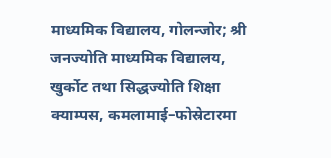माध्यमिक विद्यालय, गोलन्जोर; श्री जनज्योति माध्यमिक विद्यालय, खुर्कोट तथा सिद्धज्योति शिक्षा क्याम्पस, कमलामाई–फोस्रेटारमा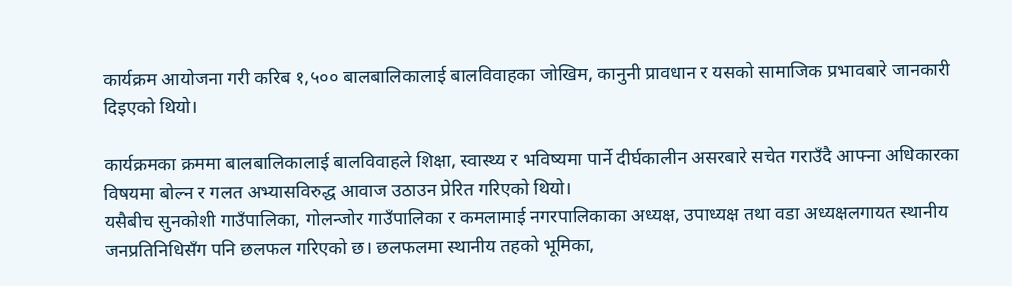कार्यक्रम आयोजना गरी करिब १,५०० बालबालिकालाई बालविवाहका जोखिम, कानुनी प्रावधान र यसको सामाजिक प्रभावबारे जानकारी दिइएको थियो।

कार्यक्रमका क्रममा बालबालिकालाई बालविवाहले शिक्षा, स्वास्थ्य र भविष्यमा पार्ने दीर्घकालीन असरबारे सचेत गराउँदै आफ्ना अधिकारका विषयमा बोल्न र गलत अभ्यासविरुद्ध आवाज उठाउन प्रेरित गरिएको थियो।
यसैबीच सुनकोशी गाउँपालिका, गोलन्जोर गाउँपालिका र कमलामाई नगरपालिकाका अध्यक्ष, उपाध्यक्ष तथा वडा अध्यक्षलगायत स्थानीय जनप्रतिनिधिसँग पनि छलफल गरिएको छ। छलफलमा स्थानीय तहको भूमिका,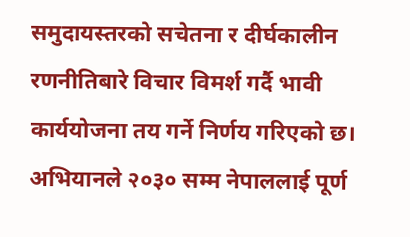समुदायस्तरको सचेतना र दीर्घकालीन रणनीतिबारे विचार विमर्श गर्दै भावी कार्ययोजना तय गर्ने निर्णय गरिएको छ।
अभियानले २०३० सम्म नेपाललाई पूर्ण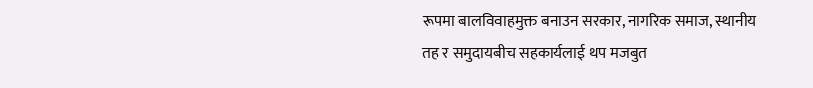रूपमा बालविवाहमुक्त बनाउन सरकार, नागरिक समाज, स्थानीय तह र समुदायबीच सहकार्यलाई थप मजबुत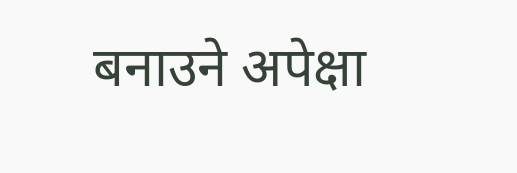बनाउने अपेक्षा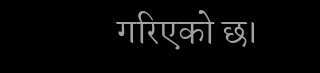गरिएको छ।